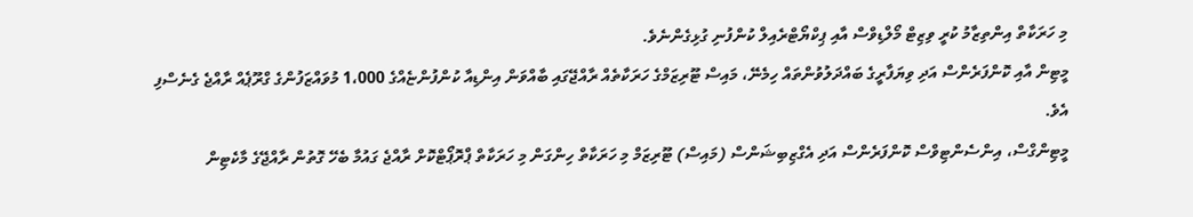މި ހަރަކާތް އިންތިޒާމު ކުރީ ވިޒިޓް މޯލްޑިވްސް އާއި ޕިކްޔޯޓްރެއިލް ކުންފުނި ގުޅިގެންނެވެ.
މީޓިން އާއި ކޮންފަރެންސް އަދި ވިޔަފާރީގެ ބައްދަލުވުންތައް ހިމެނޭ، މައިސް ޓޫރިޒަމްގެ ހަރަކާތެއް ރާއްޖޭގައި ބާއްވަން އިންޑިއާ ކުންފުންޏެއްގެ 1،000 މުވައްޒަފުންގެ ގްރޫޕެއް ރާއްޖެ ގެނެސްފި އެވެ.
މީޓިންގްސް، އިންސެންޓިވްސް ކޮންފަރެންސް އަދި އެގްޒިބިޝަންސް (މައިސް) ޓޫރިޒަމް މި ހަރަކާތް ހިންގަން މި ހަރަކާތް ޕްރޮޕޯޓްކޮށް ރާއްޖެ ގައުމާ ބެހޭ ގޮތުން ރާއްޖޭގެ މާކެޓިން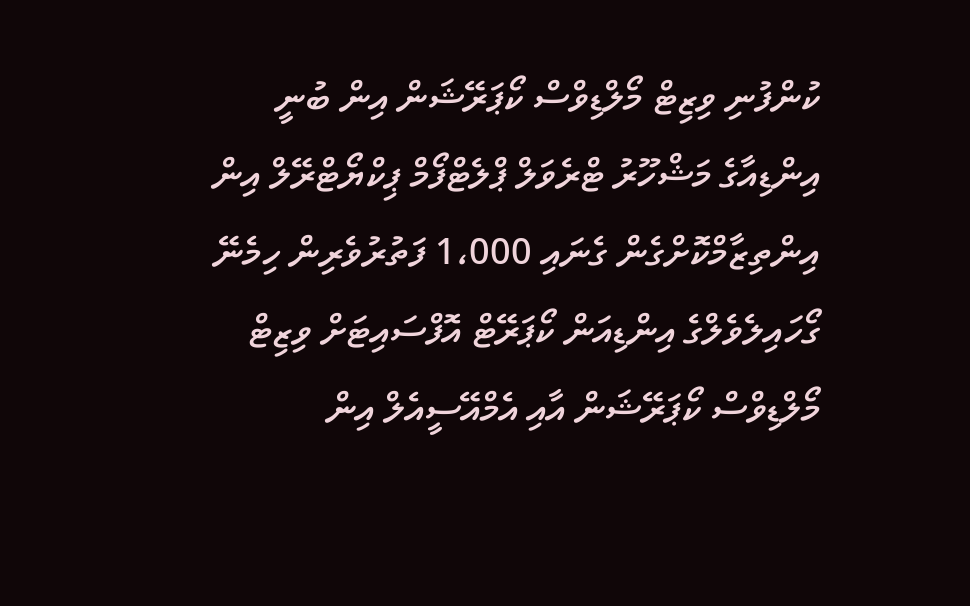ކުންފުނި ވިޒިޓް މޯލްޑިވްސް ކޯޕަރޭޝަން އިން ބުނީ އިންޑިއާގެ މަޝްހޫރު ޓްރެވަލް ޕްލެޓްފޯމް ޕިކްޔޯޓްރޭލް އިން އިންތިޒާމްކޮށްގެން ގެނައި 1،000 ފަތުރުވެރިން ހިމެނޭ ގޯހައިލެވެލްގެ އިންޑިއަން ކޯޕަރޭޓް އޮފްސައިޓަށް ވިޒިޓް މޯލްޑިވްސް ކޯޕަރޭޝަން އާއި އެމްއޭސީއެލް އިން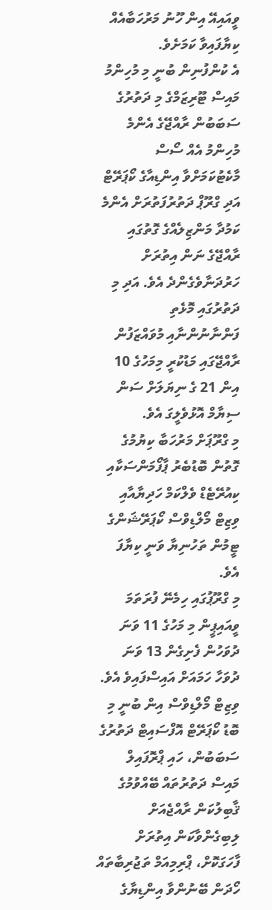ވީއައިއޭ އިން ހޫނު މަރުހަބާއެއް ކިޔާފައިވާ ކަމަށެވެ.
އެ ކުންފުނިން ބުނީ މި މުހިންމު މައިސް ޓޫރިޒަމްގެ މި ދަތުރުގެ ސަބަބުން ރާއްޖޭގެ އެންމެ މުހިންމު އެއް ސޯސް މާކެޓުކަމަށްވާ އިންޑިއާގެ ކޯޕަރޭޓް އަދި ގްރޫޕް ދަތުރުފަތުރަށް އެންމެ ކަމުދާ މަންޒިލެއްގެ ގޮތުގައި ރާއްޖޭގެ ނަން އިތުރަށް ހަރުދަނާވެގެންދެ އެވެ. އަދި މި ދަތުރުގައި މޮޅެތި ފަންނާނުންނާއި މުވައްޒަފުން ރާއްޖޭގައި މަޑުކުރީ މިމަހުގެ 10 އިން 21 ގެ ނިޔަލަށް ސަން ސިޔާމް އޮޅުވެލީގަ އެވެ.
މި ގްރޫޕަށް މަރުހަބާ ކިޔުމުގެ ގޮތުން ބޮޑުބެރު ޕާފޯމަންސަކާއި ކިއުރޭޓެޑް ވެލްކަމް ހަދިޔާއާއި ވިޒިޓް މޯލްޑިވްސް ކޯޕަރޭޝަންގެ ޓީމުން ތަހުނިޔާ ވަނީ ކިޔާފަ އެވެ.
މި ގްރޫޕުގައި ހިމެނޭ ފުރަތަމަ ވީއައިޕީން މި މަހުގެ 11 ވަނަ ދުވަހުން ފެށިގެން 13 ވަނަ ދުވަހާ ހަމައަށް އައިސްފައިވެ އެވެ.
ވިޒިޓް މޯލްޑިވްސް އިން ބުނީ މި ބޮޑު ކޯޕަރޭޓް އޮފްސައިޓް ދަތުރުގެ ސަބަބުން، ހައި ޕްރޮފައިލް މައިސް ދަތުރުތައް ބޭއްވުމުގެ ޤާބިލުކަން ރާއްޖެއަށް ލިބިގެންވާކަން އިތުރަށް ފާހަގަކޮށް، ޕްރިމިއަމް ތަޖުރިބާތައް ހޯދަން ބޭނުންވާ އިންޑިޔާގެ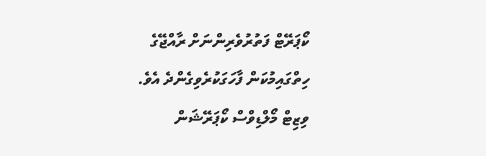ކޯޕަރޭޓް ފަތުރުވެރިންނަށް ރާއްޖޭގެ ހިތްގައިމުކަން ފާހަގަކުރެވިގެންދެ އެވެ.
ވިޒިޓް މޯލްޑިވްސް ކޯޕަރޭޝަން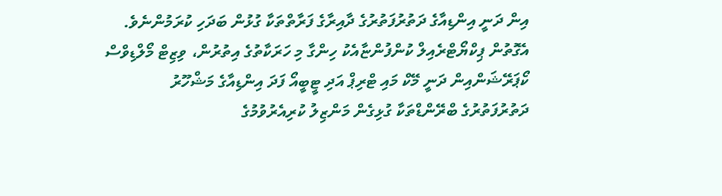އިން ދަނީ އިންޑިއާގެ ދަތުރުފަތުރުގެ ދާއިރާގެ ފަރާތްތަކާ ގުޅުން ބަދަހި ކުރަމުންނެވެ. އެގޮތުން ޕިކްޔޯޓްރެއިލް ކުންފުންޏާއެކު ހިންގާ މި ހަރަކާތުގެ އިތުރުން، ވިޒިޓް މޯލްޑިވްސް ކޯޕަރޭޝަންއިން ދަނީ މޭކް މައި ޓްރިޕް އަދި ޓީބީއޯ ފަދަ އިންޑިއާގެ މަޝްހޫރު ދަތުރުފަތުރުގެ ބްރޭންޑްތަކާ ގުޅިގެން މަންޒިލު ކުރިއެރުވުމުގެ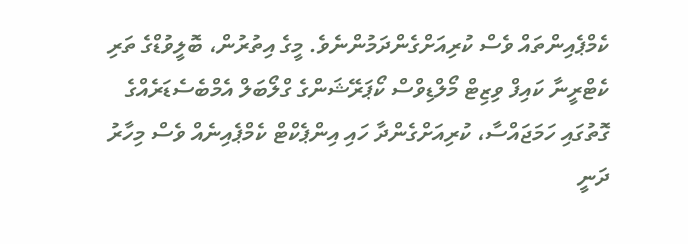ކެމްޕެއިންތައް ވެސް ކުރިއަށްގެންދަމުންނެވެ. މީގެ އިތުރުން، ބޮލީވުޑްގެ ތަރި ކެޓްރީނާ ކައިފް ވިޒިޓް މޯލްޑިވްސް ކޯޕަރޭޝަންގެ ގްލޯބަލް އެމްބެސެޑަރެއްގެ ގޮތުގައި ހަމަޖައްސާ، ކުރިއަށްގެންދާ ހައި އިންޕެކްޓް ކެމްޕެއިނެއް ވެސް މިހާރު ދަނީ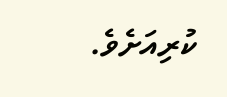ކުރިއަށެވެ.